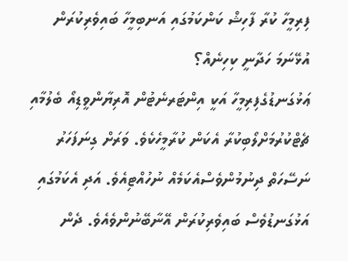ފިރިމީހާ ކުރާ ފާހިޝް ކަންކަމުގައި އަނބިމީހާ ބައިވެރިކުރަން އުޅޭނަމަ ހަދާނީ ކިހިނެއް؟
ޢަޅުގަނޑުގެފިރިމީހާ އަކީ އިންޓަރނެޓުން އޮރިޔާންވީޑިއޯ ބެލުމާއި ޗެޓްކުރުމަށްލޯބިކުރާ އެކަން ކުރާމީހެކެވެ. ވަރަށް ގިނަފަހަރު ނަސޭހަތް ދިނުމުންވެސްއެކަމެއް ނުހުއްޓިއެވެ. އަދި އެކަމުގައި އަޅުގަނޑުވެސް ބައިވެރިކުރަން އޭނާބޭނުންވެއެވެ. ދެން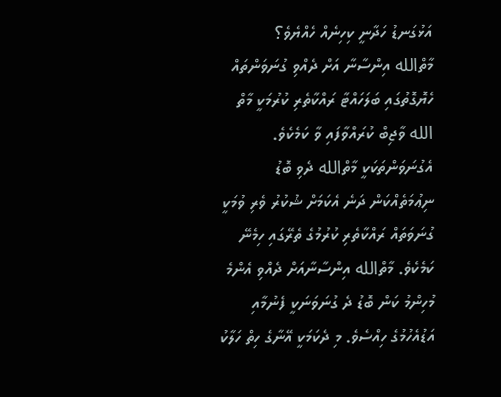އަޅުގަނޑު ހަދާނީ ކިހިނެއް ހެއްޔެވެ؟
މާތްالله އިންސާނާ އަށް ދެއްވި ގުނަވަންތައް ހެޔޮގޮތުގައި ބަލަހައްޓާ ރައްކާތެރި ކުރުމަކީ މާތް الله ވާޖިބް ކުރައްވާފައި ވާ ކަމެކެވެ. އެގުނަވަންތަކަކީ މާތްالله ދެވި ބޮޑު ނިޢުމަތެއްކަން ދަނެ އެކަމަށް ޝުކުރު ވެރި ވުމަކީ ގުނަވަތައް ރައްކާތެރި ކުރުމުގެ ތެރޭގައި ހިމެނޭ ކަމެކެވެ. މާތްالله އިންސާނާއަށް ދެއްވި އެންމެ މުހިންމު ކަން ބޮޑު ދެ ގުނަވަނަކީ ފެނުމާއި އަޑުއެހުމުގެ ހިއްސެވެ. މި ދެކަމަކީ އޭނާގެ ހިތް ހަލާކު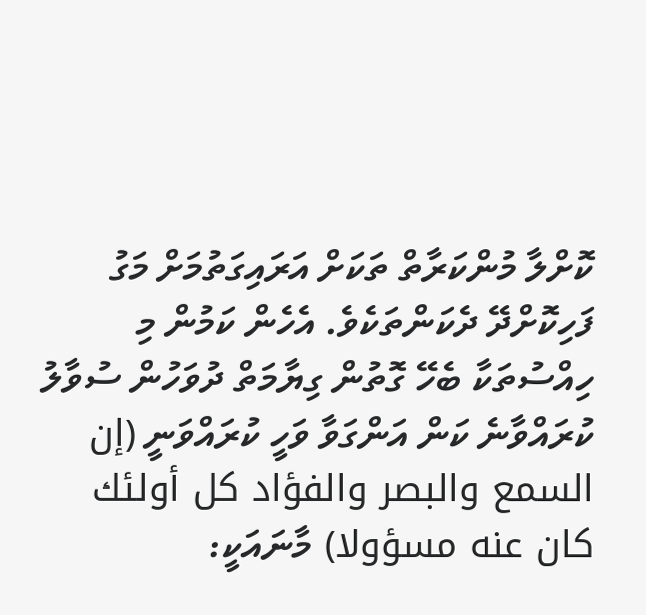ކޮށްލާ މުންކަރާތް ތަކަށް އަރައިގަތުމަށް މަގު ފަހިކޮށްދޭ ދެކަންތަކެވެ. އެހެން ކަމުން މި ހިއްސުތަކާ ބެހޭ ގޮތުން ގިޔާމަތް ދުވަހުން ސުވާލު ކުރައްވާނެ ކަން އަންގަވާ ވަހީ ކުރައްވަނީ (إن السمع والبصر والفؤاد كل أولئك كان عنه مسؤولا) މާނައަކީ: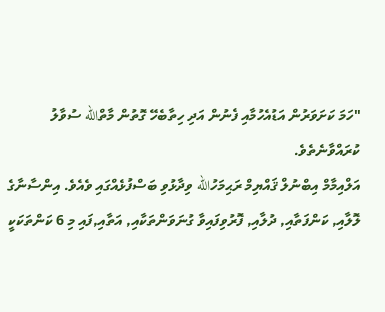"ހަމަ ކަށަވަރުން އަޑުއެހުމާއި ފެނުން އަދި ހިތާބެހޭ ގޮތުން މާތްالله ސުވާލު ކުރައްވާނެތެވެ.
އަލްއިމާމް އިބްނުލް ޤައްޔިމް ރަޙިމަހުالله ވިދާޅުވި ބަސްފުޅެއްގައި ވެއެވެ. އިންސާނާގެ ލޮލާއި, ކަންފަތާއި, ދުލާއި, ފޮރުވިފައިވާ ގުނަވަންތަކާއި, އަތާއި,ފައި މި 6 ކަންތަކަކީ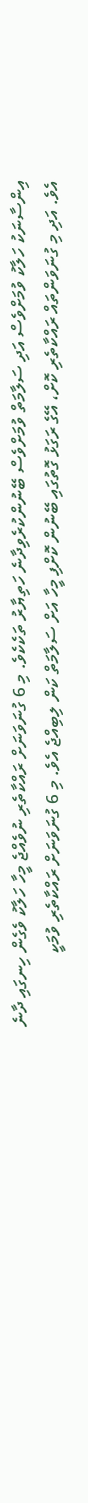އިންސާނަކު ހަލާކު ވުމަށްވެސް އަދި ސަލާމަތް ވުމަށްވެސް ބޭނުންކުރެވިދާނެ ހަތިޔާރު ތަކެކެވެ. މި 6 ގުނަވަނަށް ރައްކާތެރި ނުވެއްޖެ މީހާ ހަލާކު ވެގެން ހިނގައި ދާނެ އެވެ. އަދި މި ގުނަވަންތައް ރައްކާތެރި ކޮށް، އޭގެ ރަގަޅު ގޮތުގައި ބޭނުން ކޮށްފި މީހާ އަށް ސަލާމަތް ކަން ލިބިއްޖެ އެވެ. މި 6 ގުނަވަނަށް ރައްކާތެރި ވުމަކީ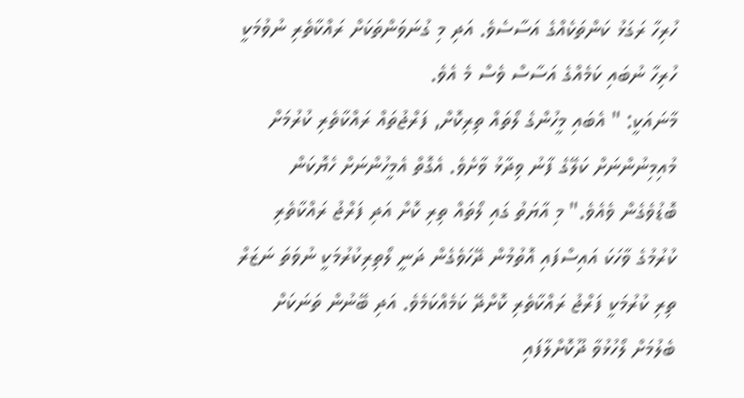ހުރިހާ ރަގަޅު ކަންތަކެއްގެ އަސާސެވެ. އަދި މި ގުނަވަންތަކަށް ރައްކާތެރި ނުވުމަކީ ހުރިހާ ނުބައި ކަމެއްގެ އަސާސް ވެސް މެ އެވެ.
މާނައަކީ: " އެބައި މީހުންގެ ލޯތައް ތިރިކޮށް, ފަރްޖުތައް ރައްކާތެރި ކުރުމަށް މުއިމިނުންނަށް ކަލޭގެ ފާނު ވިދާޅު ވާށެވެ. އެގޮތް އެމީހުންނަށް ހެޔޮކަން ބޮޑުވެގެން ވެއެވެ." މި އާޔަތު ގައި ލޯތައް ތިރި ކޮށް އަދި ފަރްޖު ރައްކާތެރި ކުރުމުގެ ވާހަކަ އައިސްފައި އޮތުމުން ދޭހަވެގެން ދަނީ ލޯތިރިކުރުމަކީ ނުވަތަ ނަޒަރް ތިރި ކުރުމަކީ ފަރްޖު ރައްކާތެރި ކޮށްދޭ ކަމެއްކަމެވެ. އަދި ބޭނުން ތަނަކަށް ބެލުމަށް ލޯހުޅުވާ ދޫކޮށްލާފައި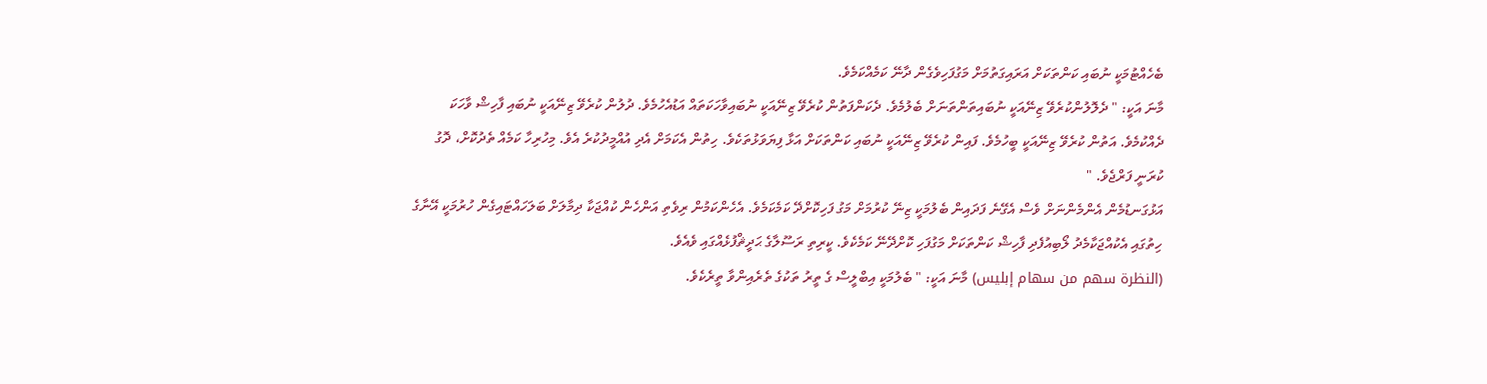ބެހެއްޓުމަކީ ނުބައި ކަންތަކަށް އަރައިގަތުމަށް މަގުފަހިވެގެން ދާނޭ ކަމެއްކަމެވެ.
މާނަ އަކީ: " ދެލޮލުންކުރެވޭ ޒިނޭއަކީ ނުބައިތަންތަނަށް ބެލުމެވެ. ދެކަންފަތުން ކުރެވޭ ޒިނޭއަކީ ނުބައިވާހަކަތައް އަޑުއެހުމެވެ. ދުލުން ކުރެވޭ ޒިނޭއަކީ ނުބައި ފާހިޝް ވާހަކަ ދެއްކުމެވެ. އަތުން ކުރެވޭ ޒިނޭއަކީ ބީހުމެވެ. ފައިން ކުރެވޭ ޒިނޭއަކީ ނުބައި ކަންތަކަށް އަޅާ ފިޔަވަޅުތަކެވެ. ހިތުން އެކަމަށް އެދި އުއްމީދުކުރެ އެވެ. މިހުރިހާ ކަމެއް ތެދުކޮށް، ދޮގު ކުރަނީ ފަރްޖެވެ. "
އަޅުގަނޑުމެން އެންމެންނަށް ވެސް އެގޭނެ ފަދައިން ބެލުމަކީ ޒިނޭ ކުރުމަށް މަގު ފަހިކޮށްދޭ ކަމެކަމެވެ. އެހެންކަމުން ރިވެތި އަންހެން ކުއްޖަކާ ދިމާލަށް ބަލަހައްޓައިގެން ހުރުމަކީ އޭނާގެ ހިތުގައި އެކުއްޖަކާމެދު ލޯބިއުފެދި ފާހިޝް ކަންތަކަށް މަގުފަހި ކޮށްދޭނޭ ކަމެކެވެ. ކީރިތި ރަސޫލާގެ ޙަދީޘްފުޅެއްގައި ވެއެވެ.
(النظرة سهم من سهام إبليس) މާނަ އަކީ: " ބެލުމަކީ އިބްލީސް ގެ ތީރު ތަކުގެ ތެރެއިންވާ ތީރެކެވެ.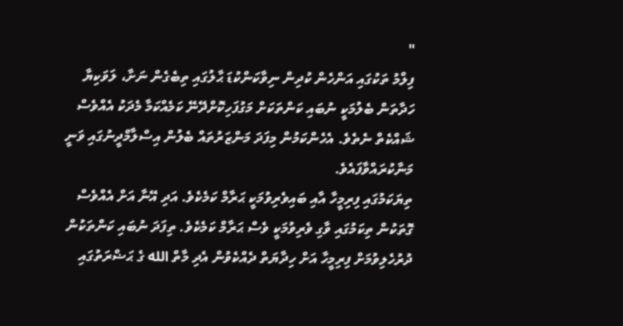"
ފިލްމު ތަކުގައި އަންހެން ކުދިން ނިވާކަންކުޑަ ޙާލުގައި ތިބެގެން ނަށާ، ލަވަކިޔާ ހަދާތަން ބެލުމަކީ ނުބައި ކަންތަކަށް މަގުފަހިކޮށްދޭނޭ ކަމެއްކަމާ މެދަކު އެއްވެސް ޝައްކެތް ނެތެވެ. އެހެންކަމުން މިފަދަ މަންޒަރުތައް ބެލުން އިސްލާމްދީނުގައި ވަނީ މަނާކުރައްވާފައެވެ.
ތިޔަކަމުގައި ފިރިމީހާ އާއި ބައިވެރިވުމަކީ ޙަރާމް ކަމެކެވެ. އަދި އޭނާ އަށް އެއްވެސް ގޮތަކުން ތިކަމުގައި ވާގި ވެރިވުމަކީ ވެސް ޙަރާމް ކަމެކެވެ. ތިފަދަ ނުބައި ކަންތަކުން ދުރުހެލިވުމަށް ފިރިމީހާ އަށް ހިދާޔަތް ދެއްކެވުން އެދި މާތް الله ގެ ޙަޟްރަތުގައި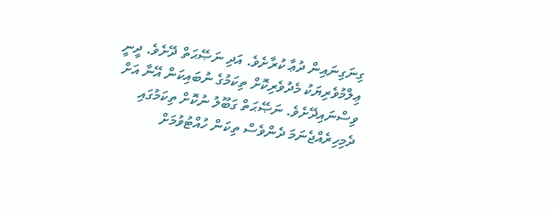ގިނަގިނައިން ދުޢާ ކުރާށެވެ. އަދި ނަޞޭޙަތް ދޭށެވެ. ދީނީ ޢިލްމުވެރިޔަކު މެދުވެރިކޮށް ތިކަމުގެ ނުބައިކަން އޭނާ އަށް ވިސްނައިދޭށެވެ. ނަޞޭޙަތް ގަބޫލު ނުކޮށް ތިކަމުގައި ދެމިހިރެއްޖެނަމަ ދެންވެސް ތިކަން ހުއްޓުވުމަށް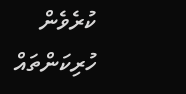ކުރެވެން ހުރިކަންތައް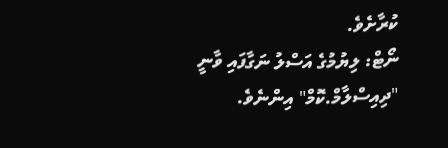ކުރާށެވެ.
ނޯޓް: ލިޔުމުގެ އަސްލު ނަގާފައި ވާނީ "ދިއިސްލާމް.ކޮމް" އިންނެވެ.